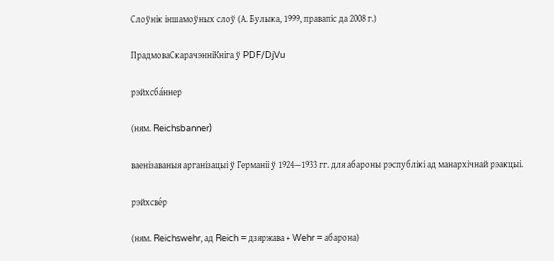Слоўнік іншамоўных слоў (А. Булыка, 1999, правапіс да 2008 г.)

ПрадмоваСкарачэнніКніга ў PDF/DjVu

рэйхсба́ннер

(ням. Reichsbanner)

ваенізаваныя арганізацыі ў Германіі ў 1924—1933 гг. для абароны рэспублікі ад манархічнай рэакцыі.

рэйхсве́р

(ням. Reichswehr, ад Reich = дзяржава + Wehr = абарона)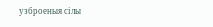узброеныя сілы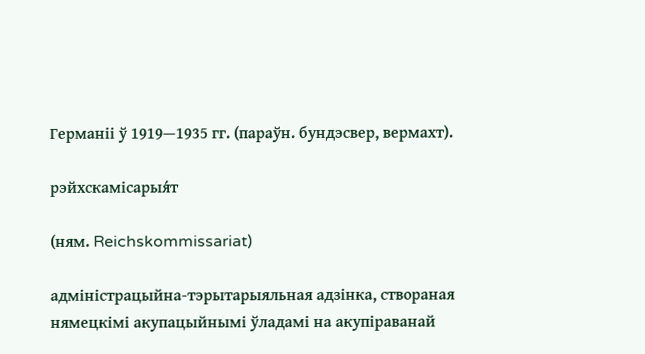Германіі ў 1919—1935 гг. (параўн. бундэсвер, вермахт).

рэйхскамісарыя́т

(ням. Reichskommissariat)

адміністрацыйна-тэрытарыяльная адзінка, створаная нямецкімі акупацыйнымі ўладамі на акупіраванай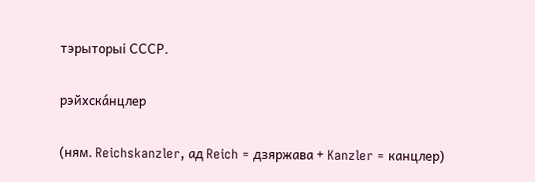тэрыторыі СССР.

рэйхска́нцлер

(ням. Reichskanzler, ад Reich = дзяржава + Kanzler = канцлер)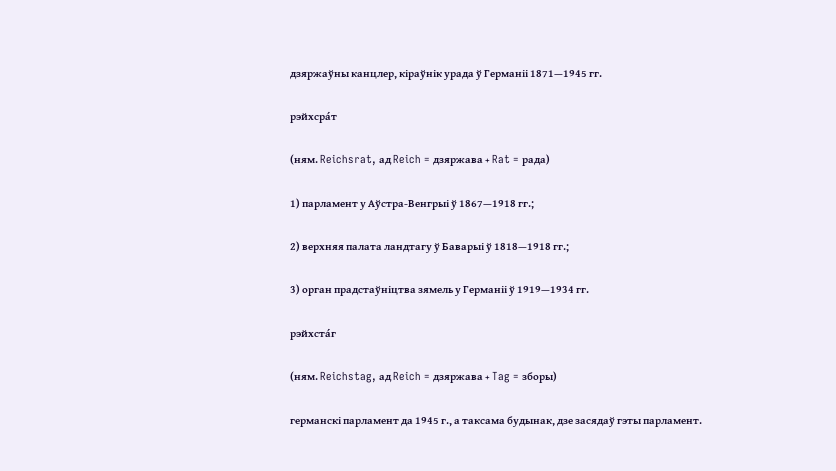дзяржаўны канцлер, кіраўнік урада ў Германіі 1871—1945 гг.

рэйхсра́т

(ням. Reichsrat, ад Reich = дзяржава + Rat = рада)

1) парламент у Аўстра-Венгрыі ў 1867—1918 гг.;

2) верхняя палата ландтагу ў Баварыі ў 1818—1918 гг.;

3) орган прадстаўніцтва зямель у Германіі ў 1919—1934 гг.

рэйхста́г

(ням. Reichstag, ад Reich = дзяржава + Tag = зборы)

германскі парламент да 1945 г., а таксама будынак, дзе засядаў гэты парламент.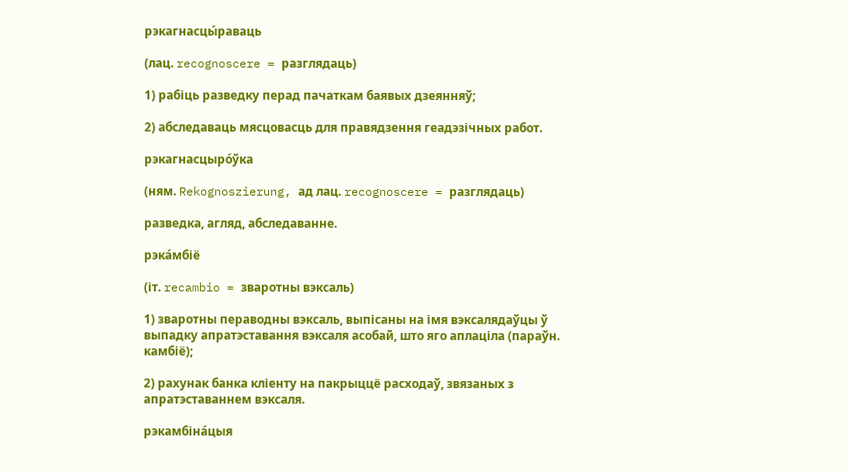рэкагнасцы́раваць

(лац. recognoscere = разглядаць)

1) рабіць разведку перад пачаткам баявых дзеянняў;

2) абследаваць мясцовасць для правядзення геадэзічных работ.

рэкагнасцыро́ўка

(ням. Rekognoszierung, ад лац. recognoscere = разглядаць)

разведка, агляд, абследаванне.

рэка́мбіё

(іт. recambio = зваротны вэксаль)

1) зваротны пераводны вэксаль, выпісаны на імя вэксалядаўцы ў выпадку апратэставання вэксаля асобай, што яго аплаціла (параўн. камбіё);

2) рахунак банка кліенту на пакрыццё расходаў, звязаных з апратэставаннем вэксаля.

рэкамбіна́цыя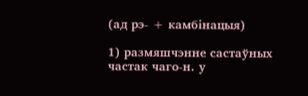(ад рэ- + камбінацыя)

1) размяшчэнне састаўных частак чаго-н. у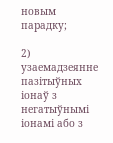новым парадку;

2) узаемадзеянне пазітыўных іонаў з негатыўнымі іонамі або з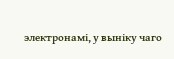электронамі, у выніку чаго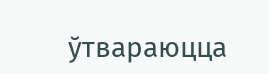ўтвараюцца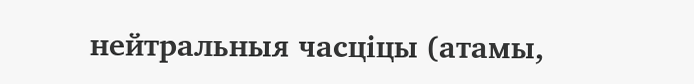нейтральныя часціцы (атамы,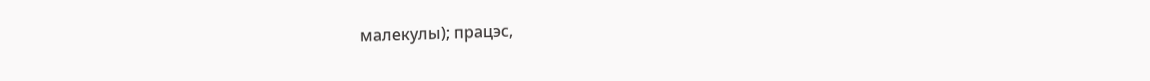малекулы); працэс,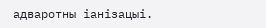адваротны іанізацыі.